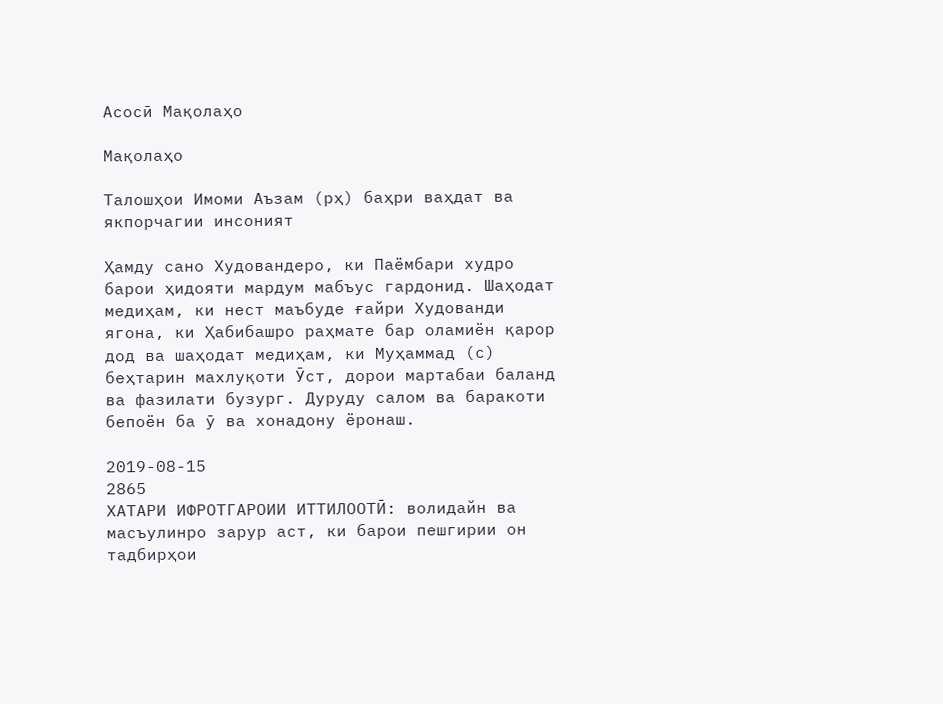Асосӣ Мақолаҳо

Мақолаҳо

Талошҳои Имоми Аъзам (рҳ) баҳри ваҳдат ва якпорчагии инсоният

Ҳамду сано Худовандеро, ки Паёмбари худро барои ҳидояти мардум мабъус гардонид. Шаҳодат медиҳам, ки нест маъбуде ғайри Худованди ягона, ки Ҳабибашро раҳмате бар оламиён қарор дод ва шаҳодат медиҳам, ки Муҳаммад (с) беҳтарин махлуқоти Ӯст, дорои мартабаи баланд ва фазилати бузург. Дуруду салом ва баракоти бепоён ба ӯ ва хонадону ёронаш.

2019-08-15
2865
ХАТАРИ ИФРОТГАРОИИ ИТТИЛООТӢ: волидайн ва масъулинро зарур аст, ки барои пешгирии он тадбирҳои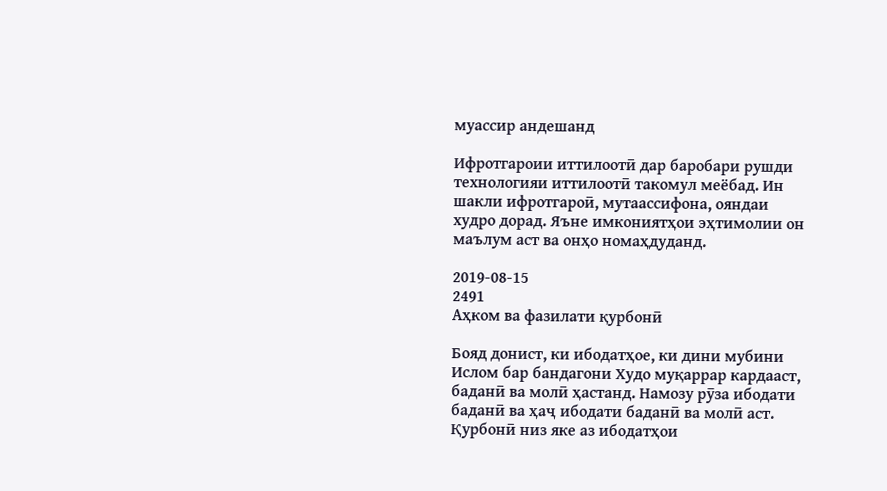муассир андешанд

Ифротгароии иттилоотӣ дар баробари рушди технологияи иттилоотӣ такомул меёбад. Ин шакли ифротгароӣ, мутаассифона, ояндаи худро дорад. Яъне имкониятҳои эҳтимолии он маълум аст ва онҳо номаҳдуданд.

2019-08-15
2491
Аҳком ва фазилати қурбонӣ

Бояд донист, ки ибодатҳое, ки дини мубини Ислом бар бандагони Худо муқаррар кардааст, баданӣ ва молӣ ҳастанд. Намозу рӯза ибодати баданӣ ва ҳаҷ ибодати баданӣ ва молӣ аст. Қурбонӣ низ яке аз ибодатҳои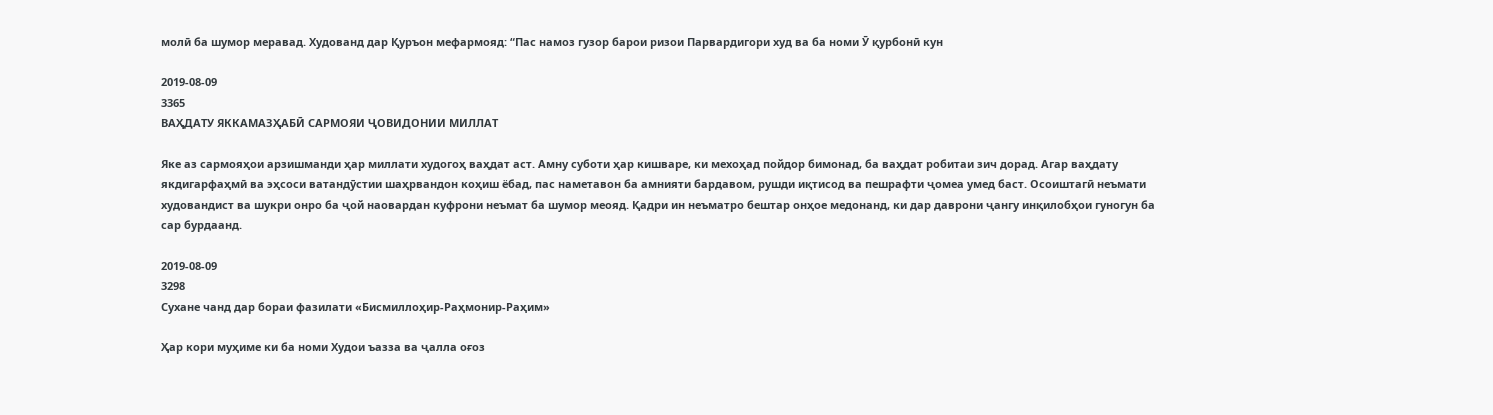молӣ ба шумор меравад. Худованд дар Қуръон мефармояд: “Пас намоз гузор барои ризои Парвардигори худ ва ба номи Ӯ қурбонӣ кун

2019-08-09
3365
ВАҲДАТУ ЯККАМАЗҲАБӢ САРМОЯИ ҶОВИДОНИИ МИЛЛАТ

Яке аз сармояҳои арзишманди ҳар миллати худогоҳ ваҳдат аст. Амну суботи ҳар кишваре, ки мехоҳад пойдор бимонад, ба ваҳдат робитаи зич дорад. Агар ваҳдату якдигарфаҳмӣ ва эҳсоси ватандӯстии шаҳрвандон коҳиш ёбад, пас наметавон ба амнияти бардавом, рушди иқтисод ва пешрафти ҷомеа умед баст. Осоиштагӣ неъмати худовандист ва шукри онро ба ҷой наовардан куфрони неъмат ба шумор меояд. Қадри ин неъматро бештар онҳое медонанд, ки дар даврони ҷангу инқилобҳои гуногун ба сар бурдаанд.

2019-08-09
3298
Сухане чанд дар бораи фазилати «Бисмиллоҳир-Раҳмонир-Раҳим»

Ҳар кори муҳиме ки ба номи Худои ъазза ва ҷалла оғоз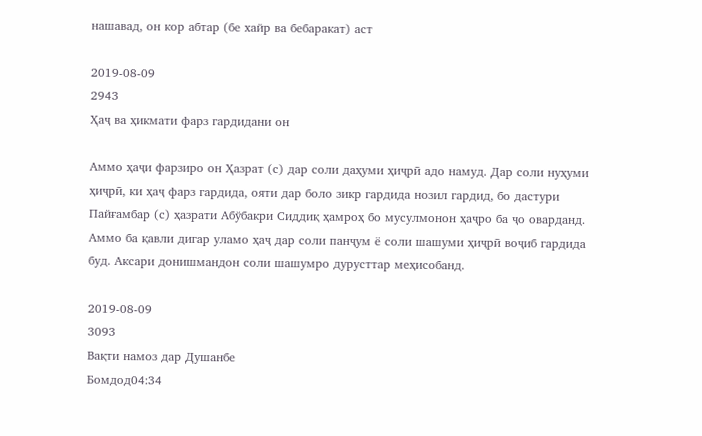нашавад, он кор абтар (бе хайр ва бебаракат) аст

2019-08-09
2943
Ҳаҷ ва ҳикмати фарз гардидани он

Аммо ҳаҷи фарзиро он Ҳазрат (с) дар соли даҳуми ҳиҷрӣ адо намуд. Дар соли нуҳуми ҳиҷрӣ, ки ҳаҷ фарз гардида, ояти дар боло зикр гардида нозил гардид, бо дастури Пайғамбар (с) ҳазрати Абўбакри Сиддиқ ҳамроҳ бо мусулмонон ҳаҷро ба ҷо оварданд. Аммо ба қавли дигар уламо ҳаҷ дар соли панҷум ё соли шашуми ҳиҷрӣ воҷиб гардида буд. Аксари донишмандон соли шашумро дурусттар меҳисобанд.

2019-08-09
3093
Вақти намоз дар Душанбе
Бомдод04:34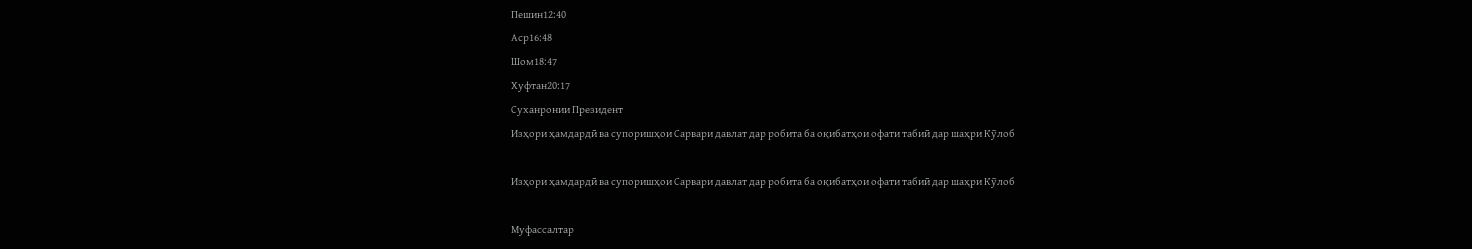Пешин12:40
Аср16:48
Шом18:47
Хуфтан20:17
Суханронии Президент
Изҳори ҳамдардӣ ва супоришҳои Сарвари давлат дар робита ба оқибатҳои офати табиӣ дар шаҳри Кӯлоб

Изҳори ҳамдардӣ ва супоришҳои Сарвари давлат дар робита ба оқибатҳои офати табиӣ дар шаҳри Кӯлоб

Муфассалтар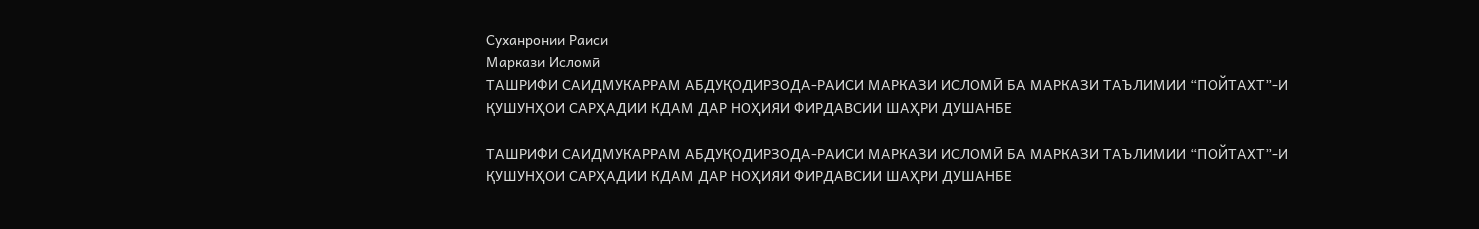Суханронии Раиси
Маркази Исломӣ
ТАШРИФИ САИДМУКАРРАМ АБДУҚОДИРЗОДА-РАИСИ МАРКАЗИ ИСЛОМӢ БА МАРКАЗИ ТАЪЛИМИИ “ПОЙТАХТ”-И ҚУШУНҲОИ САРҲАДИИ КДАМ ДАР НОҲИЯИ ФИРДАВСИИ ШАҲРИ ДУШАНБЕ

ТАШРИФИ САИДМУКАРРАМ АБДУҚОДИРЗОДА-РАИСИ МАРКАЗИ ИСЛОМӢ БА МАРКАЗИ ТАЪЛИМИИ “ПОЙТАХТ”-И ҚУШУНҲОИ САРҲАДИИ КДАМ ДАР НОҲИЯИ ФИРДАВСИИ ШАҲРИ ДУШАНБЕ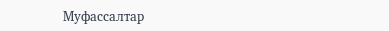Муфассалтар